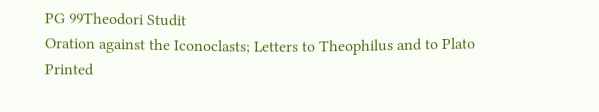PG 99Theodori Studit
Oration against the Iconoclasts; Letters to Theophilus and to Plato
Printed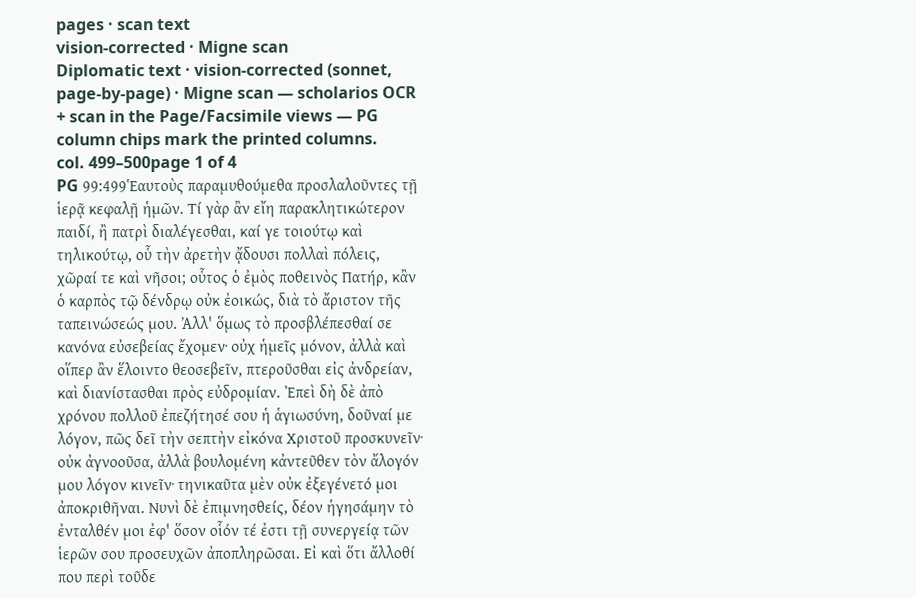pages · scan text
vision-corrected · Migne scan
Diplomatic text · vision-corrected (sonnet, page-by-page) · Migne scan — scholarios OCR + scan in the Page/Facsimile views — PG column chips mark the printed columns.
col. 499–500page 1 of 4
PG 99:499Ἑαυτοὺς παραμυθούμεθα προσλαλοῦντες τῇ ἱερᾷ κεφαλῇ ἡμῶν. Τί γὰρ ἂν εἴη παρακλητικώτερον παιδί, ἢ πατρὶ διαλέγεσθαι, καί γε τοιούτῳ καὶ τηλικούτῳ, οὗ τὴν ἀρετὴν ᾄδουσι πολλαὶ πόλεις, χῶραί τε καὶ νῆσοι; οὗτος ὁ ἐμὸς ποθεινὸς Πατήρ, κἂν ὁ καρπὸς τῷ δένδρῳ οὐκ ἐοικώς, διὰ τὸ ἄριστον τῆς ταπεινώσεώς μου. Ἀλλ' ὅμως τὸ προσβλέπεσθαί σε κανόνα εὐσεβείας ἔχομεν· οὐχ ἡμεῖς μόνον, ἀλλὰ καὶ οἵπερ ἂν ἕλοιντο θεοσεβεῖν, πτεροῦσθαι εἰς ἀνδρείαν, καὶ διανίστασθαι πρὸς εὐδρομίαν. Ἐπεὶ δὴ δὲ ἀπὸ χρόνου πολλοῦ ἐπεζήτησέ σου ἡ ἁγιωσύνη, δοῦναί με λόγον, πῶς δεῖ τὴν σεπτὴν εἰκόνα Χριστοῦ προσκυνεῖν· οὐκ ἀγνοοῦσα, ἀλλὰ βουλομένη κἀντεῦθεν τὸν ἄλογόν μου λόγον κινεῖν· τηνικαῦτα μὲν οὐκ ἐξεγένετό μοι ἀποκριθῆναι. Νυνὶ δὲ ἐπιμνησθείς, δέον ἡγησάμην τὸ ἐνταλθέν μοι ἐφ' ὅσον οἷόν τέ ἐστι τῇ συνεργείᾳ τῶν ἱερῶν σου προσευχῶν ἀποπληρῶσαι. Εἰ καὶ ὅτι ἄλλοθί που περὶ τοῦδε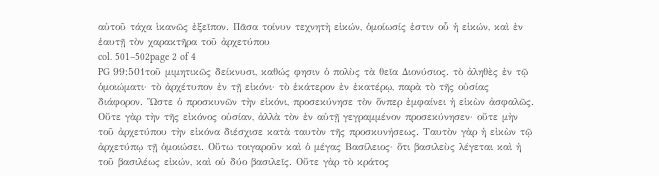αὐτοῦ τάχα ἱκανῶς ἐξεῖπον. Πᾶσα τοίνυν τεχνητὴ εἰκών, ὁμοίωσίς ἐστιν οὗ ἡ εἰκών, καὶ ἐν ἑαυτῇ τὸν χαρακτῆρα τοῦ ἀρχετύπου
col. 501–502page 2 of 4
PG 99:501τοῦ μιμητικῶς δείκνυσι, καθώς φησιν ὁ πολὺς τὰ θεῖα Διονύσιος. τὸ ἀληθὲς ἐν τῷ ὁμοιώματι· τὸ ἀρχέτυπον ἐν τῇ εἰκόνι· τὸ ἑκάτερον ἐν ἑκατέρῳ, παρὰ τὸ τῆς οὐσίας διάφορον. Ὥστε ὁ προσκυνῶν τὴν εἰκόνι, προσεκύνησε τὸν ὅνπερ ἐμφαίνει ἡ εἰκὼν ἀσφαλῶς. Οὔτε γὰρ τὴν τῆς εἰκόνος οὐσίαν, ἀλλὰ τὸν ἐν αὐτῇ γεγραμμένον προσεκύνησεν· οὔτε μὴν τοῦ ἀρχετύπου τὴν εἰκόνα διέσχισε κατὰ ταυτὸν τῆς προσκυνήσεως. Ταυτὸν γὰρ ἡ εἰκὼν τῷ ἀρχετύπῳ τῇ ὁμοιώσει. Οὕτω τοιγαροῦν καὶ ὁ μέγας Βασίλειος· ὅτι βασιλεὺς λέγεται καὶ ἡ τοῦ βασιλέως εἰκών, καὶ οὐ δύο βασιλεῖς. Οὔτε γὰρ τὸ κράτος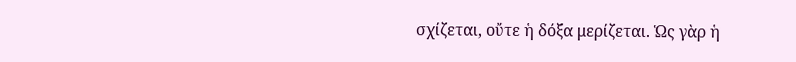σχίζεται, οὔτε ἡ δόξα μερίζεται. Ὡς γὰρ ἡ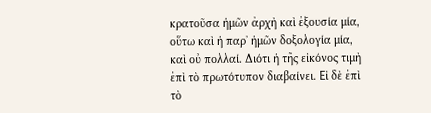κρατοῦσα ἡμῶν ἀρχὴ καὶ ἐξουσία μία, οὕτω καὶ ἡ παρ᾿ ἡμῶν δοξολογία μία, καὶ οὐ πολλαί. Διότι ἡ τῆς εἰκόνος τιμὴ ἐπὶ τὸ πρωτότυπον διαβαίνει. Εἰ δὲ ἐπὶ τὸ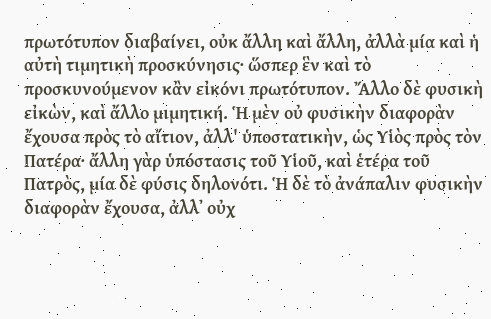πρωτότυπον διαβαίνει, οὐκ ἄλλη καὶ ἄλλη, ἀλλὰ μία καὶ ἡ αὐτὴ τιμητικὴ προσκύνησις· ὥσπερ ἓν καὶ τὸ προσκυνούμενον κἂν εἰκόνι πρωτότυπον. Ἄλλο δὲ φυσικὴ εἰκὼν, καὶ ἄλλο μιμητική. Ἡ μὲν οὐ φυσικὴν διαφορὰν ἔχουσα πρὸς τὸ αἴτιον, ἀλλ' ὑποστατικὴν, ὡς Υἱὸς πρὸς τὸν Πατέρα· ἄλλη γὰρ ὑπόστασις τοῦ Υἱοῦ, καὶ ἑτέρα τοῦ Πατρὸς, μία δὲ φύσις δηλονότι. Ἡ δὲ τὸ ἀνάπαλιν φυσικὴν διαφορὰν ἔχουσα, ἀλλ᾽ οὐχ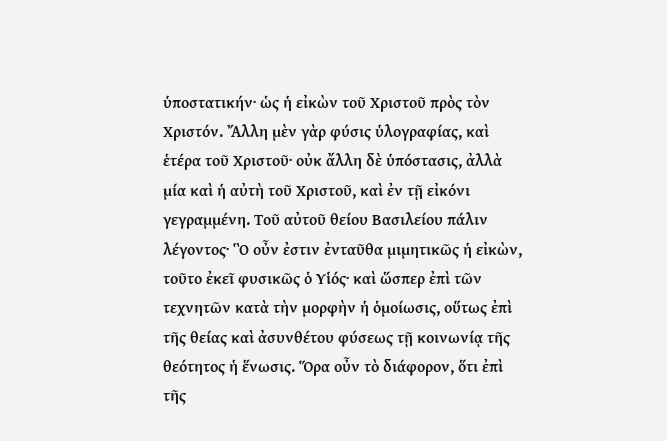ὑποστατικήν· ὡς ἡ εἰκὼν τοῦ Χριστοῦ πρὸς τὸν Χριστόν. Ἄλλη μὲν γὰρ φύσις ὑλογραφίας, καὶ ἑτέρα τοῦ Χριστοῦ· οὐκ ἄλλη δὲ ὑπόστασις, ἀλλὰ μία καὶ ἡ αὐτὴ τοῦ Χριστοῦ, καὶ ἐν τῇ εἰκόνι γεγραμμένη. Τοῦ αὐτοῦ θείου Βασιλείου πάλιν λέγοντος· Ὃ οὖν ἐστιν ἐνταῦθα μιμητικῶς ἡ εἰκὼν, τοῦτο ἐκεῖ φυσικῶς ὁ Υἱός· καὶ ὥσπερ ἐπὶ τῶν τεχνητῶν κατὰ τὴν μορφὴν ἡ ὁμοίωσις, οὕτως ἐπὶ τῆς θείας καὶ ἀσυνθέτου φύσεως τῇ κοινωνίᾳ τῆς θεότητος ἡ ἕνωσις. Ὅρα οὖν τὸ διάφορον, ὅτι ἐπὶ τῆς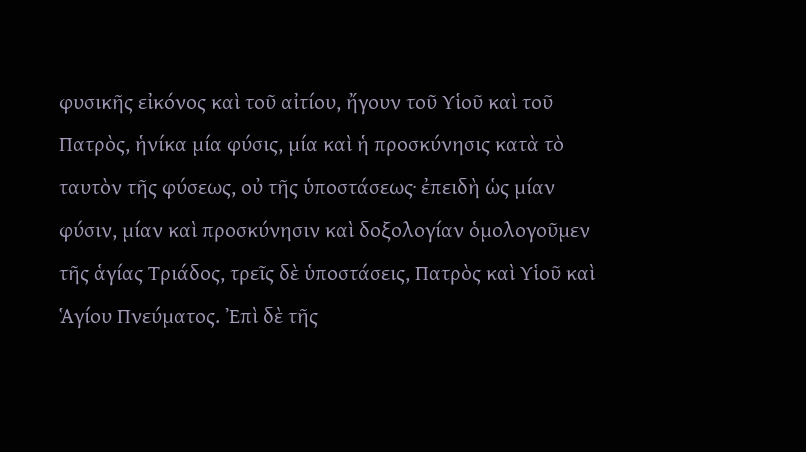φυσικῆς εἰκόνος καὶ τοῦ αἰτίου, ἤγουν τοῦ Υἱοῦ καὶ τοῦ Πατρὸς, ἡνίκα μία φύσις, μία καὶ ἡ προσκύνησις κατὰ τὸ ταυτὸν τῆς φύσεως, οὐ τῆς ὑποστάσεως· ἐπειδὴ ὡς μίαν φύσιν, μίαν καὶ προσκύνησιν καὶ δοξολογίαν ὁμολογοῦμεν τῆς ἁγίας Τριάδος, τρεῖς δὲ ὑποστάσεις, Πατρὸς καὶ Υἱοῦ καὶ Ἁγίου Πνεύματος. Ἐπὶ δὲ τῆς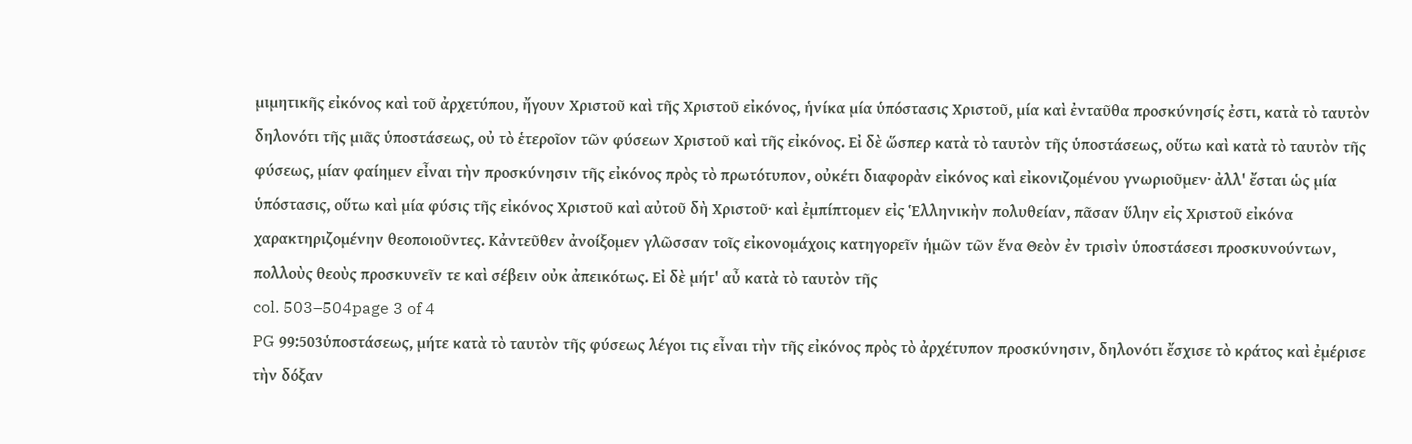μιμητικῆς εἰκόνος καὶ τοῦ ἀρχετύπου, ἤγουν Χριστοῦ καὶ τῆς Χριστοῦ εἰκόνος, ἡνίκα μία ὑπόστασις Χριστοῦ, μία καὶ ἐνταῦθα προσκύνησίς ἐστι, κατὰ τὸ ταυτὸν δηλονότι τῆς μιᾶς ὑποστάσεως, οὐ τὸ ἑτεροῖον τῶν φύσεων Χριστοῦ καὶ τῆς εἰκόνος. Εἰ δὲ ὥσπερ κατὰ τὸ ταυτὸν τῆς ὑποστάσεως, οὕτω καὶ κατὰ τὸ ταυτὸν τῆς φύσεως, μίαν φαίημεν εἶναι τὴν προσκύνησιν τῆς εἰκόνος πρὸς τὸ πρωτότυπον, οὐκέτι διαφορὰν εἰκόνος καὶ εἰκονιζομένου γνωριοῦμεν· ἀλλ' ἔσται ὡς μία ὑπόστασις, οὕτω καὶ μία φύσις τῆς εἰκόνος Χριστοῦ καὶ αὐτοῦ δὴ Χριστοῦ· καὶ ἐμπίπτομεν εἰς Ἑλληνικὴν πολυθείαν, πᾶσαν ὕλην εἰς Χριστοῦ εἰκόνα χαρακτηριζομένην θεοποιοῦντες. Κἀντεῦθεν ἀνοίξομεν γλῶσσαν τοῖς εἰκονομάχοις κατηγορεῖν ἡμῶν τῶν ἕνα Θεὸν ἐν τρισὶν ὑποστάσεσι προσκυνούντων, πολλοὺς θεοὺς προσκυνεῖν τε καὶ σέβειν οὐκ ἀπεικότως. Εἰ δὲ μήτ' αὖ κατὰ τὸ ταυτὸν τῆς
col. 503–504page 3 of 4
PG 99:503ὑποστάσεως, μήτε κατὰ τὸ ταυτὸν τῆς φύσεως λέγοι τις εἶναι τὴν τῆς εἰκόνος πρὸς τὸ ἀρχέτυπον προσκύνησιν, δηλονότι ἔσχισε τὸ κράτος καὶ ἐμέρισε τὴν δόξαν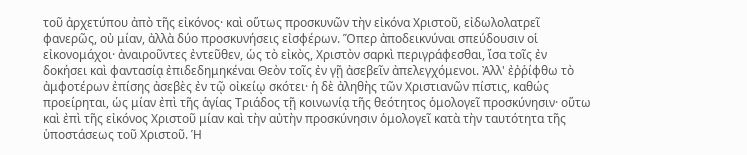τοῦ ἀρχετύπου ἀπὸ τῆς εἰκόνος· καὶ οὕτως προσκυνῶν τὴν εἰκόνα Χριστοῦ, εἰδωλολατρεῖ φανερῶς, οὐ μίαν, ἀλλὰ δύο προσκυνήσεις εἰσφέρων. Ὅπερ ἀποδεικνύναι σπεύδουσιν οἱ εἰκονομάχοι· ἀναιροῦντες ἐντεῦθεν, ὡς τὸ εἰκὸς, Χριστὸν σαρκὶ περιγράφεσθαι, ἴσα τοῖς ἐν δοκήσει καὶ φαντασίᾳ ἐπιδεδημηκέναι Θεὸν τοῖς ἐν γῇ ἀσεβεῖν ἀπελεγχόμενοι. Ἀλλ' ἐῤῥίφθω τὸ ἀμφοτέρων ἐπίσης ἀσεβὲς ἐν τῷ οἰκείῳ σκότει· ἡ δὲ ἀληθὴς τῶν Χριστιανῶν πίστις, καθώς προείρηται, ὡς μίαν ἐπὶ τῆς ἁγίας Τριάδος τῇ κοινωνίᾳ τῆς θεότητος ὁμολογεῖ προσκύνησιν· οὕτω καὶ ἐπὶ τῆς εἰκόνος Χριστοῦ μίαν καὶ τὴν αὐτὴν προσκύνησιν ὁμολογεῖ κατὰ τὴν ταυτότητα τῆς ὑποστάσεως τοῦ Χριστοῦ. Ἡ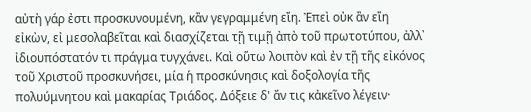αὐτὴ γάρ ἐστι προσκυνουμένη, κἂν γεγραμμένη εἴη. Ἐπεὶ οὐκ ἂν εἴη εἰκὼν, εἰ μεσολαβεῖται καὶ διασχίζεται τῇ τιμῇ ἀπὸ τοῦ πρωτοτύπου, ἀλλ᾿ ἰδιουπόστατόν τι πράγμα τυγχάνει. Καὶ οὕτω λοιπὸν καὶ ἐν τῇ τῆς εἰκόνος τοῦ Χριστοῦ προσκυνήσει, μία ἡ προσκύνησις καὶ δοξολογία τῆς πολυύμνητου καὶ μακαρίας Τριάδος. Δόξειε δ' ἄν τις κἀκεῖνο λέγειν·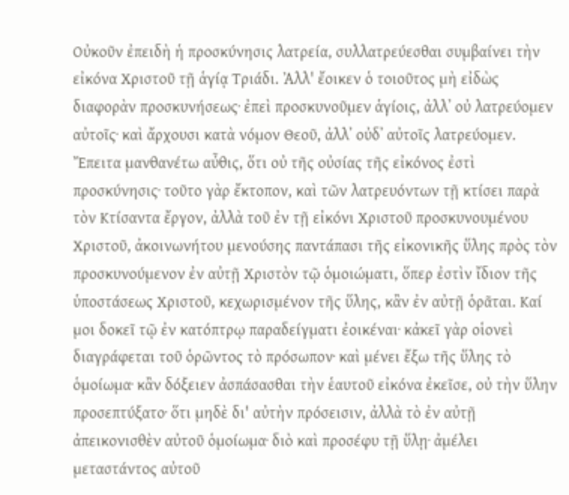Οὐκοῦν ἐπειδὴ ἡ προσκύνησις λατρεία, συλλατρεύεσθαι συμβαίνει τὴν εἰκόνα Χριστοῦ τῇ ἁγίᾳ Τριάδι. Ἀλλ' ἔοικεν ὁ τοιοῦτος μὴ εἰδὼς διαφορὰν προσκυνήσεως· ἐπεὶ προσκυνοῦμεν ἁγίοις, ἀλλ᾽ οὐ λατρεύομεν αὐτοῖς· καὶ ἄρχουσι κατὰ νόμον Θεοῦ, ἀλλ᾽ οὐδ᾽ αὐτοῖς λατρεύομεν. Ἔπειτα μανθανέτω αὖθις, ὅτι οὐ τῆς οὐσίας τῆς εἰκόνος ἐστὶ προσκύνησις· τοῦτο γὰρ ἔκτοπον, καὶ τῶν λατρευόντων τῇ κτίσει παρὰ τὸν Κτίσαντα ἔργον, ἀλλὰ τοῦ ἐν τῇ εἰκόνι Χριστοῦ προσκυνουμένου Χριστοῦ, ἀκοινωνήτου μενούσης παντάπασι τῆς εἰκονικῆς ὕλης πρὸς τὸν προσκυνούμενον ἐν αὐτῇ Χριστὸν τῷ ὁμοιώματι, ὅπερ ἐστὶν ἴδιον τῆς ὑποστάσεως Χριστοῦ, κεχωρισμένον τῆς ὕλης, κἂν ἐν αὐτῇ ὁρᾶται. Καί μοι δοκεῖ τῷ ἐν κατόπτρῳ παραδείγματι ἐοικέναι· κἀκεῖ γὰρ οἱονεὶ διαγράφεται τοῦ ὁρῶντος τὸ πρόσωπον· καὶ μένει ἔξω τῆς ὕλης τὸ ὁμοίωμα· κἂν δόξειεν ἀσπάσασθαι τὴν ἑαυτοῦ εἰκόνα ἐκεῖσε, οὐ τὴν ὕλην προσεπτύξατο· ὅτι μηδὲ δι' αὐτὴν πρόσεισιν, ἀλλὰ τὸ ἐν αὐτῇ ἀπεικονισθὲν αὐτοῦ ὁμοίωμα· διὸ καὶ προσέφυ τῇ ὕλῃ· ἀμέλει μεταστάντος αὐτοῦ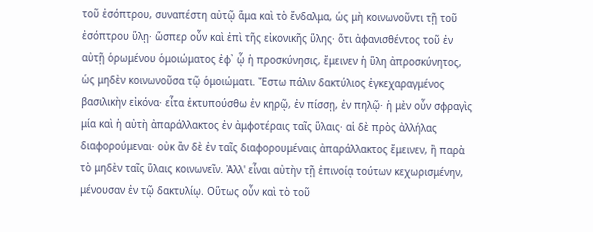τοῦ ἐσόπτρου, συναπέστη αὐτῷ ἅμα καὶ τὸ ἔνδαλμα, ὡς μὴ κοινωνοῦντι τῇ τοῦ ἐσόπτρου ὕλῃ· ὥσπερ οὖν καὶ ἐπὶ τῆς εἰκονικῆς ὕλης· ὅτι ἀφανισθέντος τοῦ ἐν αὐτῇ ὁρωμένου ὁμοιώματος ἐφ᾽ ᾧ ἡ προσκύνησις, ἔμεινεν ἡ ὕλη ἀπροσκύνητος, ὡς μηδὲν κοινωνοῦσα τῷ ὁμοιώματι. Ἔστω πάλιν δακτύλιος ἐγκεχαραγμένος βασιλικὴν εἰκόνα· εἶτα ἐκτυπούσθω ἐν κηρῷ, ἐν πίσσῃ, ἐν πηλῷ· ἡ μὲν οὖν σφραγὶς μία καὶ ἡ αὐτὴ ἀπαράλλακτος ἐν ἀμφοτέραις ταῖς ὕλαις· αἱ δὲ πρὸς ἀλλήλας διαφορούμεναι· οὐκ ἂν δὲ ἐν ταῖς διαφορουμέναις ἀπαράλλακτος ἔμεινεν, ἢ παρὰ τὸ μηδὲν ταῖς ὕλαις κοινωνεῖν. Ἀλλ' εἶναι αὐτὴν τῇ ἐπινοίᾳ τούτων κεχωρισμένην, μένουσαν ἐν τῷ δακτυλίῳ. Οὕτως οὖν καὶ τὸ τοῦ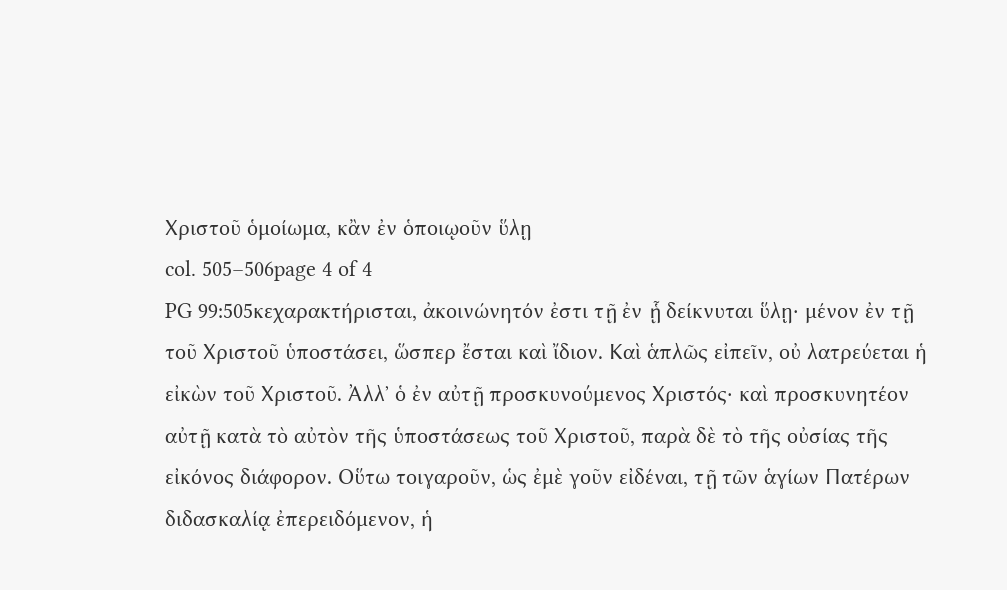Χριστοῦ ὁμοίωμα, κἂν ἐν ὁποιῳοῦν ὕλῃ
col. 505–506page 4 of 4
PG 99:505κεχαρακτήρισται, ἀκοινώνητόν ἐστι τῇ ἐν ᾗ δείκνυται ὕλῃ· μένον ἐν τῇ τοῦ Χριστοῦ ὑποστάσει, ὥσπερ ἔσται καὶ ἴδιον. Καὶ ἁπλῶς εἰπεῖν, οὐ λατρεύεται ἡ εἰκὼν τοῦ Χριστοῦ. Ἀλλ᾽ ὁ ἐν αὐτῇ προσκυνούμενος Χριστός· καὶ προσκυνητέον αὐτῇ κατὰ τὸ αὐτὸν τῆς ὑποστάσεως τοῦ Χριστοῦ, παρὰ δὲ τὸ τῆς οὐσίας τῆς εἰκόνος διάφορον. Οὕτω τοιγαροῦν, ὡς ἐμὲ γοῦν εἰδέναι, τῇ τῶν ἁγίων Πατέρων διδασκαλίᾳ ἐπερειδόμενον, ἡ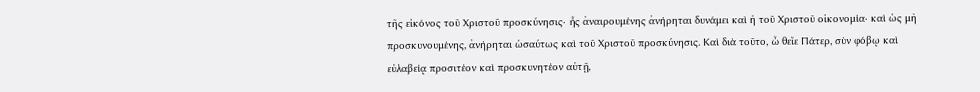τῆς εἰκόνος τοῦ Χριστοῦ προσκύνησις· ἧς ἀναιρουμένης ἀνήρηται δυνάμει καὶ ἡ τοῦ Χριστοῦ οἰκονομία· καὶ ὡς μὴ προσκυνουμένης, ἀνήρηται ὡσαύτως καὶ τοῦ Χριστοῦ προσκύνησις. Καὶ διὰ τοῦτο, ὦ θεῖε Πάτερ, σὺν φόβῳ καὶ εὐλαβείᾳ προσιτέον καὶ προσκυνητέον αὐτῇ,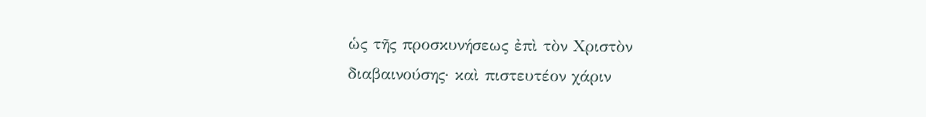ὡς τῆς προσκυνήσεως ἐπὶ τὸν Χριστὸν διαβαινούσης· καὶ πιστευτέον χάριν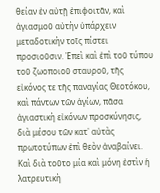θείαν ἐν αὐτῇ ἐπιφοιτᾶν, καὶ ἁγιασμοῦ αὐτὴν ὑπάρχειν μεταδοτικὴν τοῖς πίστει προσιοῦσιν. Ἐπεὶ καὶ ἐπὶ τοῦ τύπου τοῦ ζωοποιοῦ σταυροῦ, τῆς εἰκόνος τε τῆς παναγίας Θεοτόκου, καὶ πάντων τῶν ἁγίων, πᾶσα ἁγιαστικὴ εἰκόνων προσκύνησις, διὰ μέσου τῶν κατ᾽ αὐτὰς πρωτοτύπων ἐπὶ θεὸν ἀναβαίνει. Καὶ διὰ τοῦτο μία καὶ μόνη ἐστὶν ἡ λατρευτικὴ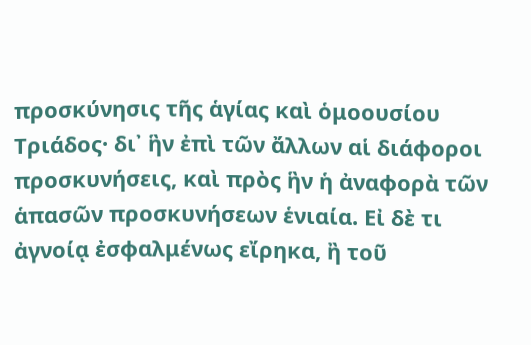προσκύνησις τῆς ἁγίας καὶ ὁμοουσίου Τριάδος· δι᾽ ἣν ἐπὶ τῶν ἄλλων αἱ διάφοροι προσκυνήσεις, καὶ πρὸς ἣν ἡ ἀναφορὰ τῶν ἁπασῶν προσκυνήσεων ἑνιαία. Εἰ δὲ τι ἀγνοίᾳ ἐσφαλμένως εἴρηκα, ἢ τοῦ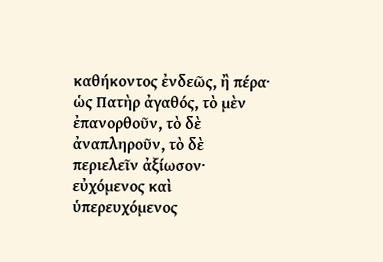καθήκοντος ἐνδεῶς, ἢ πέρα· ὡς Πατὴρ ἀγαθός, τὸ μὲν ἐπανορθοῦν, τὸ δὲ ἀναπληροῦν, τὸ δὲ περιελεῖν ἀξίωσον· εὐχόμενος καὶ ὑπερευχόμενος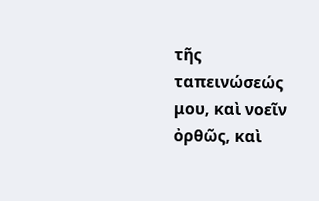τῆς ταπεινώσεώς μου, καὶ νοεῖν ὀρθῶς, καὶ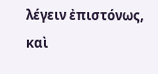λέγειν ἐπιστόνως, καὶ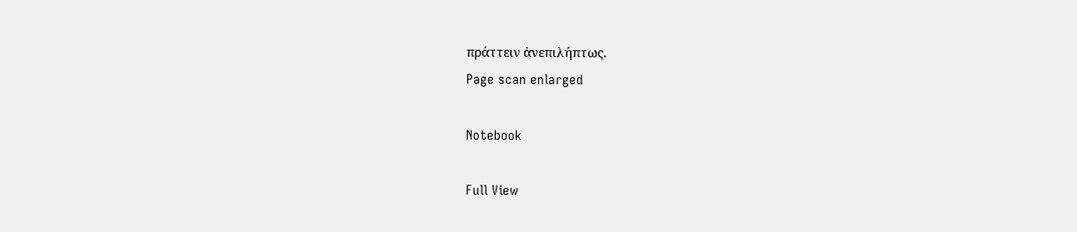πράττειν ἀνεπιλήπτως.
Page scan enlarged

Notebook

Full View